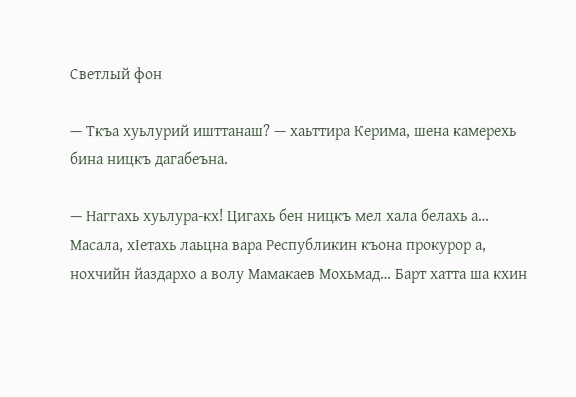Светлый фон

— Ткъа хуьлурий ишттанаш? — хаьттира Керима, шена камерехь бина ницкъ дагабеъна.

— Наггахь хуьлура-кх! Цигахь бен ницкъ мел хала белахь а… Масала, хIетахь лаьцна вара Республикин къона прокурор а, нохчийн йаздархо а волу Мамакаев Мохьмад… Барт хатта ша кхин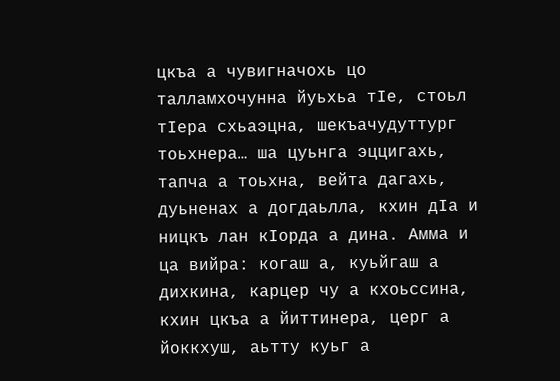цкъа а чувигначохь цо талламхочунна йуьхьа тIе, стоьл тIера схьаэцна, шекъачудуттург тоьхнера… ша цуьнга эццигахь, тапча а тоьхна, вейта дагахь, дуьненах а догдаьлла, кхин дIа и ницкъ лан кIорда а дина. Амма и ца вийра: когаш а, куьйгаш а дихкина, карцер чу а кхоьссина, кхин цкъа а йиттинера, церг а йоккхуш, аьтту куьг а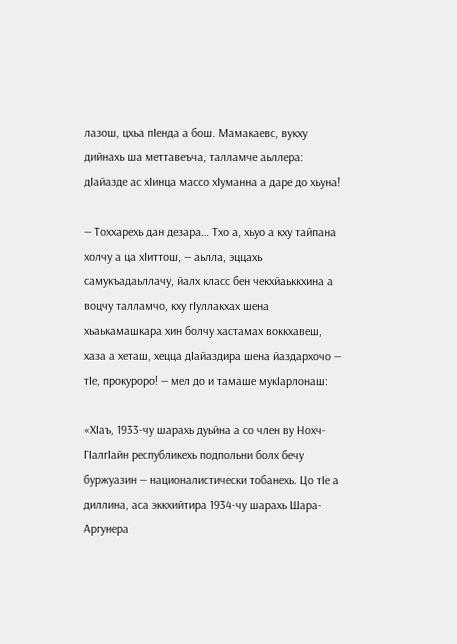лазош, цхьа пIенда а бош. Мамакаевс, вукху дийнахь ша меттавеъча, талламче аьллера: дIайазде ас хIинца массо хIуманна а даре до хьуна!

— Тоххарехь дан дезара… Тхо а, хьуо а кху тайпана холчу а ца хIиттош, — аьлла, эццахь самукъадаьллачу, йалх класс бен чекхйаьккхина а воцчу талламчо, кху гIуллакхах шена хьаькамашкара хин болчу хастамах воккхавеш, хаза а хеташ, хецца дIайаздира шена йаздархочо — тIе, прокуроро! — мел до и тамаше мукIарлонаш:

«ХIаъ, 1933-чу шарахь дуьйна а со член ву Нохч-ГIалгIайн республикехь подпольни болх бечу буржуазин — националистически тобанехь. Цо тIе а диллина, аса эккхийтира 1934-чу шарахь Шара-Аргунера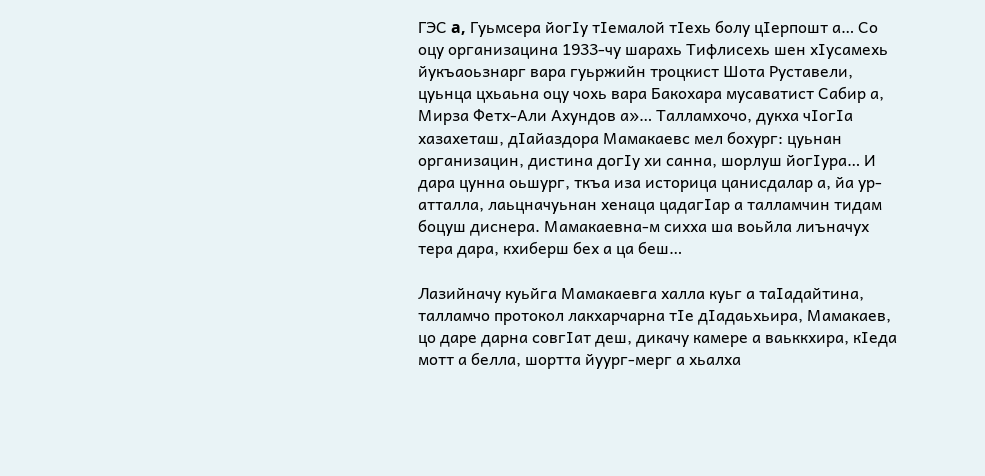ГЭС a, Гуьмсера йогIу тIемалой тIехь болу цIерпошт а… Со оцу организацина 1933-чу шарахь Тифлисехь шен хIусамехь йукъаоьзнарг вара гуьржийн троцкист Шота Руставели, цуьнца цхьаьна оцу чохь вара Бакохара мусаватист Сабир а, Мирза Фетх-Али Ахундов а»… Талламхочо, дукха чIогIа хазахеташ, дIайаздора Мамакаевс мел бохург: цуьнан организацин, дистина догIу хи санна, шорлуш йогIура… И дара цунна оьшург, ткъа иза историца цанисдалар а, йа ур-атталла, лаьцначуьнан хенаца цадагIар а талламчин тидам боцуш диснера. Мамакаевна-м сихха ша воьйла лиъначух тера дара, кхиберш бех а ца беш…

Лазийначу куьйга Мамакаевга халла куьг а таIадайтина, талламчо протокол лакхарчарна тIе дIадаьхьира, Мамакаев, цо даре дарна совгIат деш, дикачу камере а ваьккхира, кIеда мотт а белла, шортта йуург-мерг а хьалха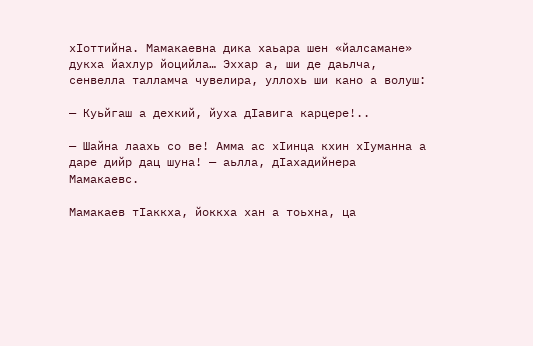хIоттийна. Мамакаевна дика хаьара шен «йалсамане» дукха йахлур йоцийла… Эххар а, ши де даьлча, сенвелла талламча чувелира, уллохь ши кано а волуш:

— Куьйгаш а дехкий, йуха дIавига карцере!..

— Шайна лаахь со ве! Амма ас хIинца кхин хIуманна а даре дийр дац шуна! — аьлла, дIахадийнера Мамакаевс.

Мамакаев тIаккха, йоккха хан а тоьхна, ца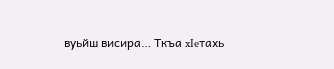вуьйш висира… Ткъа xIeтахь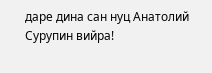даре дина сан нуц Анатолий Сурупин вийра!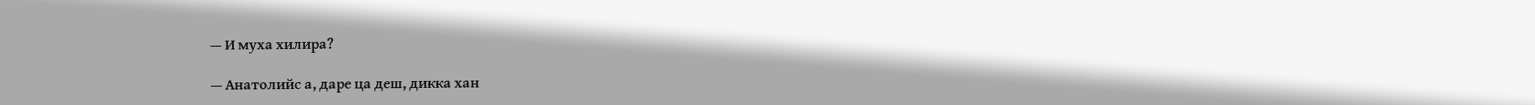— И муха хилира?

— Анатолийс а, даре ца деш, дикка хан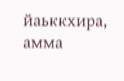йаьккхира, амма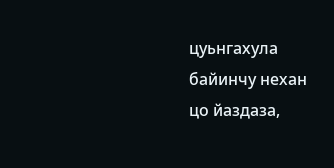цуьнгахула байинчу нехан цо йаздаза,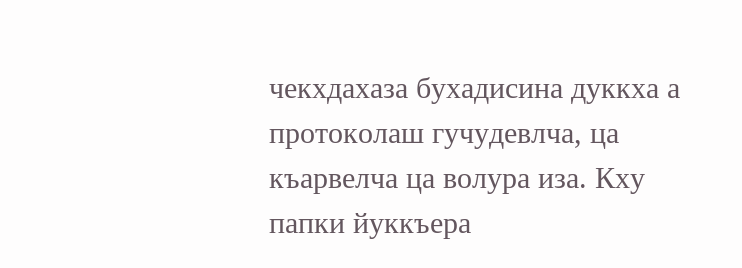чекхдахаза бухадисина дуккха а протоколаш гучудевлча, ца къарвелча ца волура иза. Кху папки йуккъера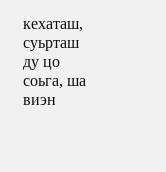кехаташ, суьрташ ду цо соьга, ша виэн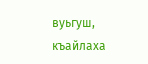вуьгуш, къайлаха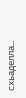схьаделла…